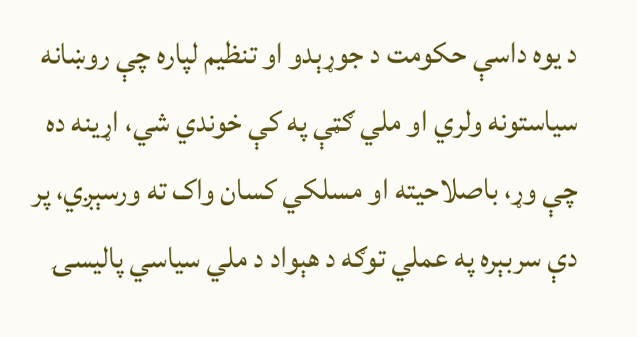د یوه داسې حکومت د جوړېدو او تنظیم لپاره چې روښانه سیاستونه ولري او ملي ګټې په کې خوندي شي، اړینه ده چې وړ، باصلاحیته او مسلکي کسان واک ته ورسېږي، پر دې سربېره په عملي توګه د هېواد د ملي سیاسي پالیسۍ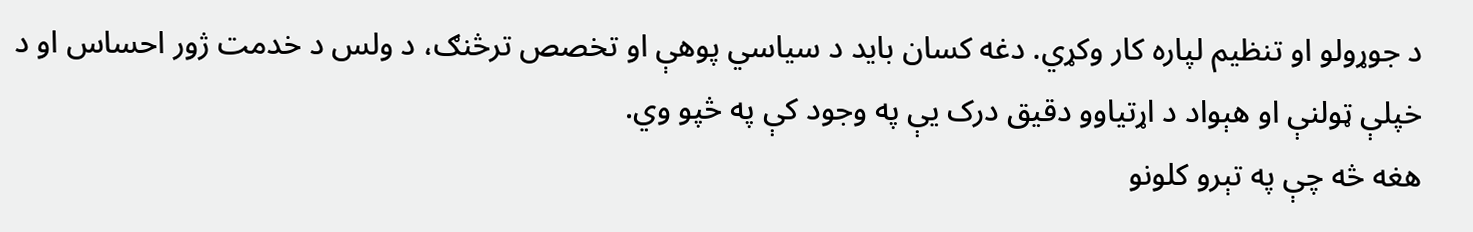د جوړولو او تنظیم لپاره کار وکړي. دغه کسان باید د سیاسي پوهې او تخصص ترڅنګ، د ولس د خدمت ژور احساس او د خپلې ټولنې او هېواد د اړتیاوو دقیق درک یې په وجود کې په څپو وي.
هغه څه چې په تېرو کلونو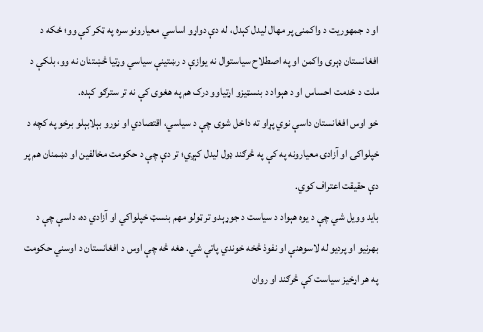او د جمهوریت د واکمنۍ پر مهال لیدل کېدل، له دې دواړو اساسي معیارونو سره په ټکر کې وو؛ ځکه د افغانستان ډېری واکمن او په اصطلاح سیاستوال نه یوازې د رښتینې سیاسي وړتیا څښتنان نه وو، بلکې د ملت د خدمت احساس او د هېواد د بنسټیزو اړتیاوو درک هم په هغوی کې نه تر سترګو کېده.
خو اوس افغانستان داسې نوي پړاو ته داخل شوی چې د سیاسي، اقتصادي او نورو بېلابېلو برخو په کچه د خپلواکۍ او آزادۍ معیارونه په کې په څرګند ډول لیدل کېږي؛ تر دې چې د حکومت مخالفین او دښمنان هم پر دې حقیقت اعتراف کوي.
باید وویل شي چې د یوه هېواد د سیاست د جوړېدو تر ټولو مهم بنسټ خپلواکي او آزادي ده، داسې چې د بهرنیو او پردیو له لاسوهنې او نفوذ څخه خوندي پاتې شي. هغه څه چې اوس د افغانستان د اوسني حکومت په هر اړخیز سیاست کې څرګند او روان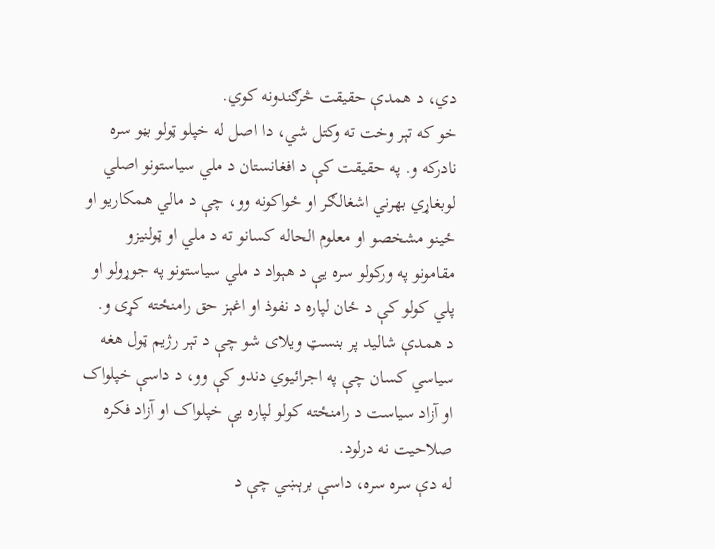دي، د همدې حقیقت څرګندونه کوي.
خو که تېر وخت ته وکتل شي، دا اصل له خپلو ټولو بڼو سره نادرکه و. په حقیقت کې د افغانستان د ملي سیاستونو اصلي لوبغاړي بهرني اشغالګر او ځواکونه وو، چې د مالي همکاریو او ځینو مشخصو او معلوم الحاله کسانو ته د ملي او ټولنیزو مقامونو په ورکولو سره یې د هېواد د ملي سیاستونو په جوړولو او پلي کولو کې د ځان لپاره د نفوذ او اغېز حق رامنځته کړی و.
د همدې شالید پر بنسټ ویلای شو چې د تېر رژیم ټول هغه سیاسي کسان چې په اجرائیوي دندو کې وو، د داسې خپلواک او آزاد سیاست د رامنځته کولو لپاره یې خپلواک او آزاد فکره صلاحیت نه درلود.
له دې سره سره، داسې برېښي چې د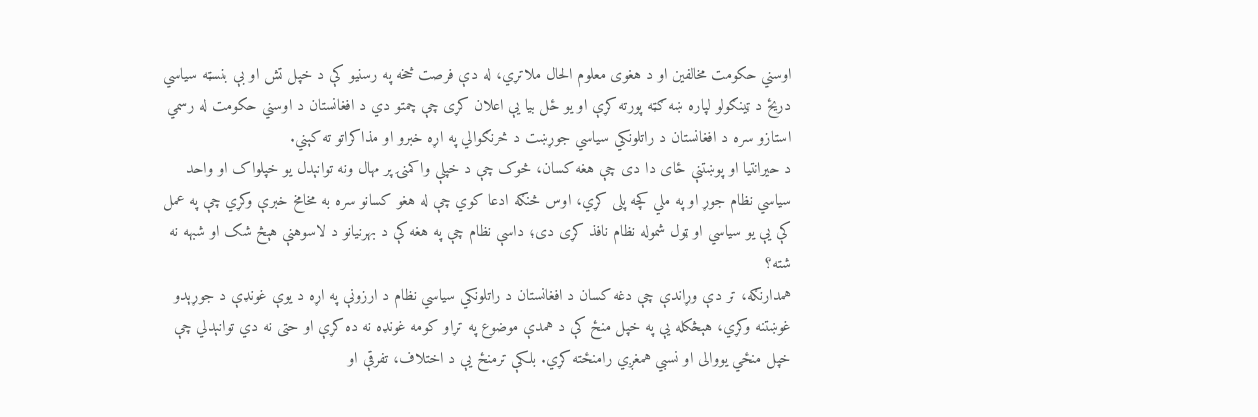اوسني حکومت مخالفین او د هغوی معلوم الحال ملاتړي، له دې فرصت څخه په رسنیو کې د خپل تش او بې بنسټه سیاسي دریځ د ټینګولو لپاره ښه ګټه پورته کړې او یو ځل بیا یې اعلان کړی چې چمتو دي د افغانستان د اوسني حکومت له رسمي استازو سره د افغانستان د راتلونکي سیاسي جوړښت د څرنګوالي په اړه خبرو او مذاکراتو ته کېني.
د حیرانتیا او پوښتنې ځای دا دی چې هغه کسان، څوک چې د خپلې واکمنۍ پر مهال ونه توانېدل یو خپلواک او واحد سیاسي نظام جوړ او په ملي کچه پلی کړي، اوس څنګه ادعا کوي چې له هغو کسانو سره به مخامخ خبرې وکړي چې په عمل کې یې یو سیاسي او ټول شموله نظام نافذ کړی دی؛ داسې نظام چې په هغه کې د بهرنیانو د لاسوهنې هېڅ شک او شبهه نه شته؟
همدارنګه، تر دې وړاندې چې دغه کسان د افغانستان د راتلونکي سیاسي نظام د ارزونې په اړه د یوې غونډې د جوړېدو غوښتنه وکړي، هېڅکله یې په خپل منځ کې د همدې موضوع په تړاو کومه غونډه نه ده کړې او حتی نه دي توانېدلي چې خپل منځي یووالی او نسبي همغږي رامنځته کړي. بلکې ترمنځ یې د اختلاف، تفرقې او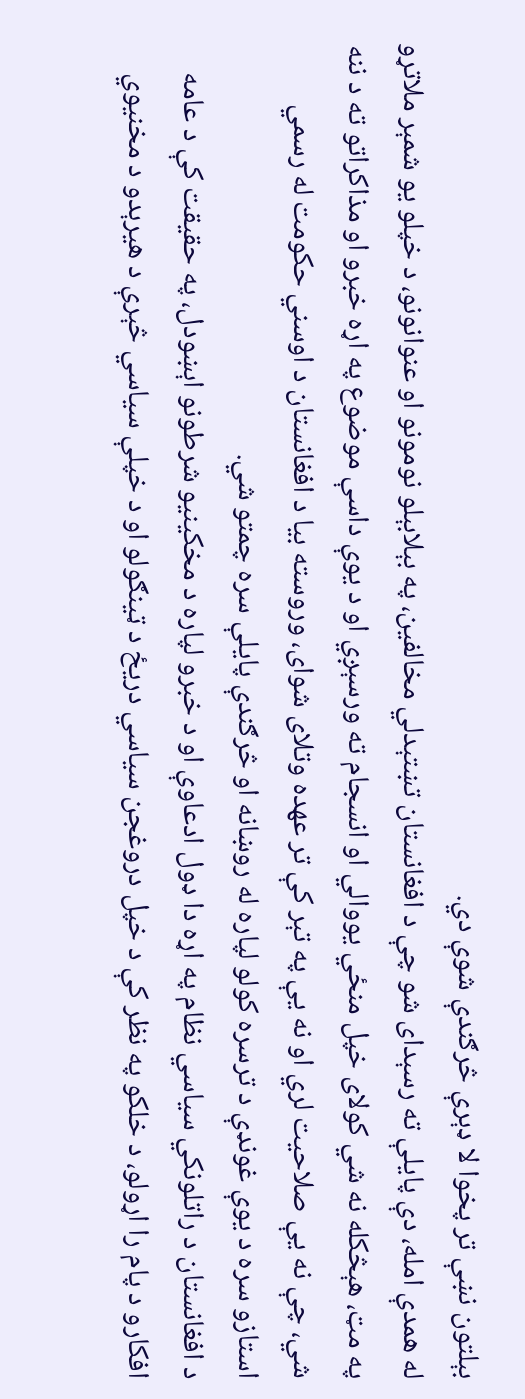بېلتون نښې تر پخوا لا ډېرې څرګندې شوې دي.
له همدې امله، دې پایلې ته رسېدای شو چې د افغانستان تښتېدلي مخالفین، په بېلابېلو نومونو او عنوانونو، د خپلو یو شمېر ملاتړو په مټ، هېڅکله نه شي کولای خپل منځي یووالي او انسجام ته ورسېږي او د یوې داسې موضوع په اړه خبرو او مذاکراتو ته د ننه شي، چې نه یې صلاحیت لري او نه یې په تېر کې تر عهده وتلای شوای، وروسته بیا د افغانستان د اوسني حکومت له رسمي استازو سره د یوې غونډې د ترسره کولو لپاره له روښانه او څرګندې پایلې سره چمتو شي.
د افغانستان د راتلونکي سیاسي نظام په اړه دا ډول ادعاوې او د خبرو لپاره د مخکینیو شرطونو اېښودل، په حقیقت کې د عامه افکارو د پام را اړولو، د خلکو په نظر کې د خپل دروغجن سیاسي دریځ د ټینګولو او د خپلې سیاسي څېرې د هیرېدو د مخنیوي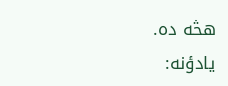هڅه ده.
یادؤنه: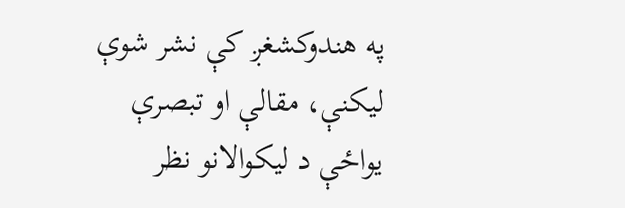په هندوکشغږ کې نشر شوې لیکنې، مقالې او تبصرې یواځې د لیکوالانو نظر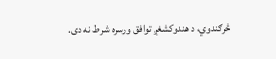څرګندوي، د هندوکشغږ توافق ورسره شرط نه دی.